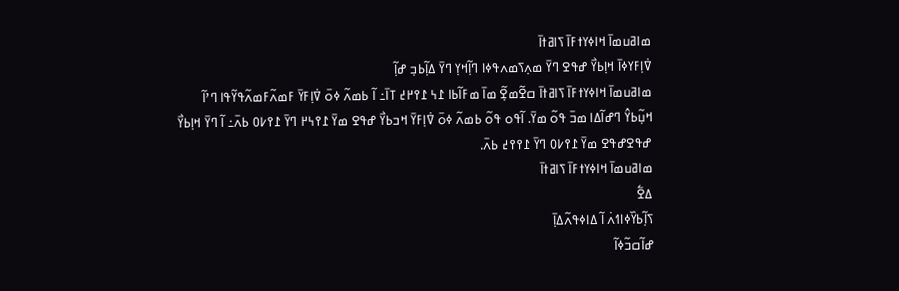ߘߊߥߎߘߊ߫ ߞߊߦߌߙߓߊ߫ ߖߊߥߙߊ߫
ߜ߭ߊ߲ߓߌߦߊ߫ ߞߊ߲ߕߌ߯ ߝߟߐ ߣߌ߫ ߘߍ߲ߖߘߍߟߦߊ ߣߊ߲߬ߞߌ߲ ߣߌ߫ ߡߊ߲߬ߕߏ߲ ߝߊ߲߬
ߘߊߥߎߘߊ߫ ߞߊߦߌߙߓߊ߫ ߖߊߥߙߊ߫ ߛߐ߬ߘߐ߲߬ ߘߊ߫ ߘߓߊ߬ߕߊ ߁߆ ߁߉߂߄ ߠߊ߫߸ ߊ߬ ߕߘߍ߬ ߦߋ߫ ߜ߭ߊ߲ߓߌ߫ ߓߘߍ߬ߓߘߍ߬ߟߌ߬ߟߊ ߣߴߊ߬ ߞߎ߲߬ߕߌ߮ ߣߝߊ߬ߡߊ ߘߏ߫ ߟߋ߬ ߘߌ߫. ߊ߬ߟߋ ߟߋ߬ ߕߘߍ߬ ߦߋ߫ ߜ߭ߊ߲ߓߌ߫ ߞߏߕߌ߯ ߝߟߐ ߘߌ߫ ߁߉߆߂ ߣߌ߫ ߁߉߇߀ ߕߍ߫߸ ߊ߬ ߣߌ߫ ߞߊ߲ߕߌ߯ ߝߟߐߝߟߐ ߘߌ߫ ߁߉߇߀ ߣߌ߫ ߁߉߉߄ ߕߍ߫.
ߘߊߥߎߘߊ߫ ߞߊߦߌߙߓߊ߫ ߖߊߥߙߊ߫
ߡߐ߱
ߖߊ߲߬ߕߌ߰ߦߊߗߍ߭ ߊ߬ ߡߊߦߟߍ߬ߡߊ߲߫
ߝߊ߬ߛߏ߬ߦߊ߬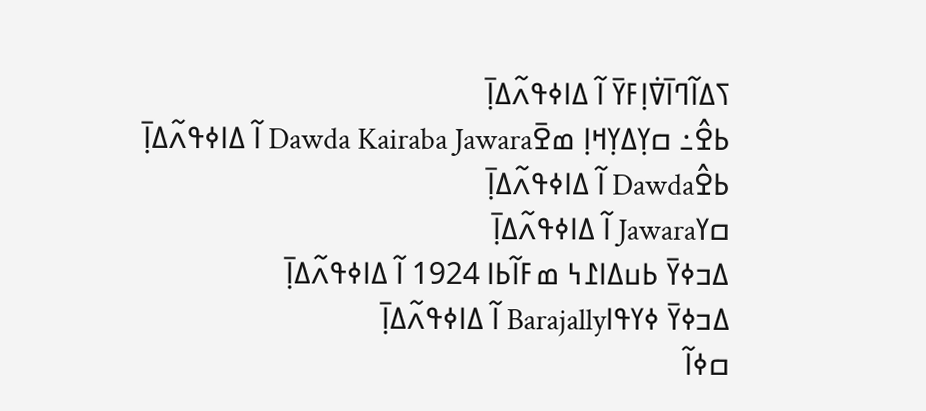ߖߡߊ߬ߣߊ߫ߜ߭ߊ߲ߓߌ߫ ߊ߬ ߡߊߦߟߍ߬ߡߊ߲߫
ߕߐ߮߸ ߛߌ߲ߡߌ߲ߞߊ߲ ߘߐ߫Dawda Kairaba Jawara ߊ߬ ߡߊߦߟߍ߬ߡߊ߲߫
ߕߐ߮Dawda ߊ߬ ߡߊߦߟߍ߬ߡߊ߲߫
ߛߌJawara ߊ߬ ߡߊߦߟߍ߬ߡߊ߲߫
ߡߏߦߌ߫ ߕߎߡߊ߁߆ ߘߓߊ߬ߕߊ 1924 ߊ߬ ߡߊߦߟߍ߬ߡߊ߲߫
ߡߏߦߌ߫ ߦߌߟߊBarajally ߊ߬ ߡߊߦߟߍ߬ߡߊ߲߫
ߛߦߊ߬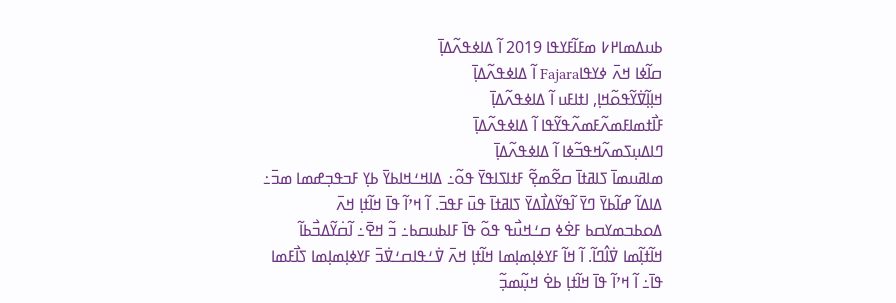ߕߎߡߘߊ߂߇ ߘߓߊ߬ߓߌߟߊ 2019 ߊ߬ ߡߊߦߟߍ߬ߡߊ߲߫
ߛߊ߬ߦߊ ߞߍ߫ ߦߌߟߊFajara ߊ߬ ߡߊߦߟߍ߬ߡߊ߲߫
ߞߊ߲ߊ߲߬ߜ߭ߌ߬ߟߋ߬ߞߊ߲, ߊߙߊߓߎ ߊ߬ ߡߊߦߟߍ߬ߡߊ߲߫
ߓߊ߯ߙߘߊߓߘߍ߬ߓߘߍ߬ߟߌ߬ߟߊ ߊ߬ ߡߊߦߟߍ߬ߡߊ߲߫
ߣߊߡߎ߲ߖߘߍ߬ߞߟߏ߬ߦߊ ߊ߬ ߡߊߦߟߍ߬ߡߊ߲߫
ߘߊߥߎߘߊ߫ ߖߊߥߙߊ߫ ߛߐ߬ߘߐ߲߬ ߓߙߊߖߊߟߌ߫ ߟߋ߬߸ ߡߊߞߑߞߊߕߌ߫ ߕߌ߲ ߓߏߟߏ߲ߝߘߊ ߘߏ߫߸ ߡߊߡߊ߬ ߝߊ߬ߕߌ߫ ߣߌ߫ ߊ߬ߟߌ߬ߡߊ߯ߡߌ߫ ߖߊߥߙߊ߫ ߟߎ߫ ߓߟߏ߫. ߊ߬ ߞߴߊ߬ ߟߊ߫ ߞߊ߬ߙߊ߲ ߞߍ߫ ߡߋߕߏߘߌߛߕ ߓߐ߭ߦ ߛߑߞߎ߯ߟ ߟߋ߬ ߟߊ߫ ߓߊߕߎߛߕ߸ ߏ߬ ߞߐ߫߸ ߊ߬ߛ߭ߌ߬ߡߏ߯ߕߊ߬ ߞߊ߬ߙߊ߲߬ߘߊ ߜ߭ߊ߮ߣߊ߬. ߊ߬ ߞߊ߬ ߓߌߦߊ߲ߘߊ߲ߘߊ ߞߊ߬ߙߊ߲ ߞߍ߫ ߜ߭ߑߟߊߛߑߜ߭ߏ߫ ߓߌߦߊ߲ߘߊ߲ߘߊ ߖߊ߯ߓߘߊ ߟߊ߫߸ ߊ߬ ߞߴߊ߬ ߟߊ߫ ߞߊ߬ߙߊ߲ ߕߐ߭ ߞߎ߲߬ߘߏ߲߬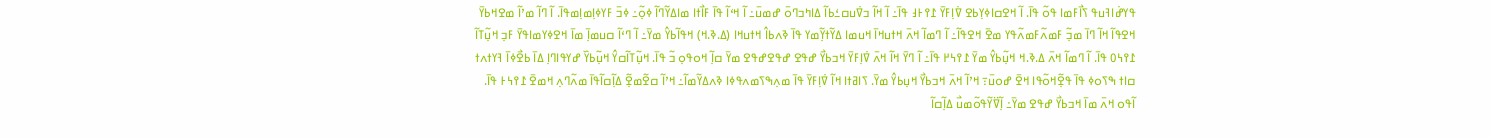ߟߌߝ߭ߊߔߎߟ ߖߊ߯ߓߘߊ ߟߋ߬ ߟߊ߫. ߊ߬ ߞߐߛߊߦߌ߲ߕߐ ߜ߭ߊ߲ߓߌ߫ ߁߉߅߃ ߟߊ߫߸ ߊ߬ ߞߊ߬ ߏߜ߭ߎߛߑߕߊ߬ ߡߊߤߏߣߋ߫ ߝߘߎ߫߸ ߊ߬ ߞߵߊ߬ ߟߊ߫ ߓߊ߯ߙߊ ߘߊߡߌ߬ߣߊ߬ ߦߋ߲߬߸ ߦߏ߫ ߓߌߦߊ߲ߘߊ߲ߘߟߊ߫. ߊ߬ ߣߊ߬ ߘߴߊ߬ ߘߐߞߕߌ߫ ߞߐߟߊ߬ ߞߊ߬ ߣߊ߫ ߘߏ߲߬ ߓߘߍ߬ߓߘߍ߬ߟߌ ߘߐ߫ ߞߐߟߊ߬߸ ߊ߬ ߣߘߊ߬ ߞߍ߫ ߞߙߎߞߊ߫ ߞߎߘߊ ߡߌ߬ߙߌ߲߬ߘߌ ߟߊ߫ ߢߍߕߊ߮ ߞߙߎߞߊ (ߡ.ߢ.ߞ) ߞߟߊ߬ߕߌ߮ ߘߌ߫߸ ߊ߬ ߣߵߊ߬ ߛߎߘߊ߲߫ ߘߊ߫ ߞߐߦߌߘߊߟߌ߫ ߓߏ߲ ߞߎ߲߬ߠߊ߬ ߁߉߆߀ ߟߊ߫. ߊ߬ ߣߘߊ߬ ߞߍ߫ ߡ.ߢ.ߞ ߞߎ߲߬ߕߌ߮ ߘߌ߫ ߁߉߆߂ ߟߊ߫߸ ߊ߬ ߣߌ߫ ߞߊ߬ ߞߍ߫ ߜ߭ߊ߲ߓߌ߫ ߞߏߕߌ߯ ߝߟߐ ߝߟߐߝߟߐ ߘߌ߫ ߛߊ߲߬ ߞߋߟߋ߲ ߏ߬ ߟߊ߫. ߞߎ߲߬ߠߊ߬ߛߌ߮ ߞߎ߲߬ߕߌ߰ ߝߌߟߊߣߊ߲ ߡߊ߫ ߕߐ߯ߦߊ߫ ߔߌߙߍߙ ߛߊߙ ߒߖߋߦ ߟߊ߫ ߟߐ߲߬ߞߋ߬ߟߊ ߞߐ߫ ߝߋߎ߫߹ ߞߴߊ߬ ߞߍ߫ ߞߏߕߌ߯ ߞߎ߲ߕߌ߮ ߘߌ߫. ߖߊߥߙߊ ߞߊ߬ ߜ߭ߊ߲ߓߌ߫ ߟߊ߫ ߘߍ߲ߒߖߘߍߟߦߊ ߢߍߡߌ߬ߘߊ߬߸ ߞߴߊ߬ ߛߐ߬ߘߐ߲߬ ߡߊ߲߬ߛߊ߬ߟߊ߫ ߘߍ߬ߣߍ߲ ߞߘߐ߫ ߁߉߆߅ ߟߊ߫. ߊ߬ߟߋ ߞߍ߫ ߘߊ߫ ߞߏߕߌ߯ ߝߟߐ ߘߌ߫߸ ߊ߲߬ߜ߳ߌ߬ߟߋ߬ߘߎ߯ ߡߊ߲߬ߛߊ߬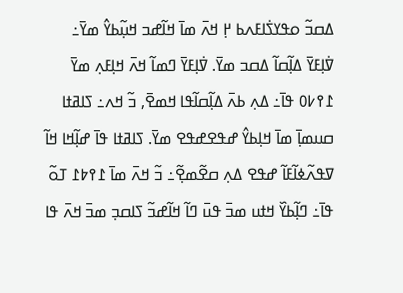ߡߛߏ߬ ߋߟߌߖ߭ߊߓߍߕ ߂߲ ߞߍ߫ ߘߊ߫ ߞߊ߬ߝߏ ߞߎ߲߬ߕߌ߮ ߘߌ߫߸ ߜ߭ߊ߲ߓߌ߫ ߡߊ߲߬ߛߊ߬ ߡߛߏ ߘߌ߫. ߜ߭ߊ߲ߓߌ߫ ߣߘߊ߬ ߞߍ߫ ߞߊ߲ߓߍ߲ ߘߌ߫ ߁߉߇߀ ߟߊ߫߸ ߡߍ߲ ߕߍ߫ ߡߊ߲߬ߛߊ߬ߟߊ ߞߘߐ߫, ߏ߬ ߞߍ߸ ߖߊߥߙߊ ߛߎߘߊ߲߫ ߘߊ߫ ߞߊ߲ߕߌ߮ ߝߟߐߝߟߐ ߘߌ߫. ߖߊߥߙߊ ߟߊ߫ ߝߊ߲߬ߞߊ ߞߊ߬ ߜߟߍ߬ߦߊ߬ߓߊ߬ ߝߟߐ ߡߍ߲ ߛߐ߬ߘߐ߲߬߸ ߏ߬ ߞߍ߫ ߘߊ߫ ߁߉߈߁ ߠߋ߬ ߟߊ߫߸ ߣߊ߲߬ߕߌ߰ ߞߙߎ ߘߏ߫ ߟߎ߫ ߣߊ߬ ߞߊ߬ߝߏ߬ ߖߊߛߏ߲ ߘߏ߫ ߞߍ߫ ߟߊ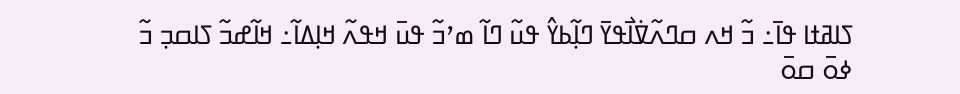ߖߊߥߙߊ ߟߊ߫߸ ߏ߬ ߞߍ ߛߣߍ߬ߜ߭ߊ߯ߟߌ߫ ߣߊ߲߬ߕߌ߮ ߟߎ߬ ߣߊ߬ ߘߴߏ߬ ߟߎ߫ ߞߟߍ߬ ߞߊ߲ߡߊ߬߸ ߞߊ߬ߝߏ߬ ߖߊߛߏ߲ ߏ߬ ߦߋ߫ ߛߋ߫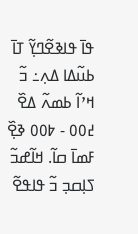ߟߊ߫ ߟߊߢߐ߬ߣߌ߲߬ ߠߊ߫ ߕߎ߬ߡߊ ߡߍ߲߸ ߏ߬ ߞߴߊ߬ ߕߘߍ߬ ߡߐ߰ ߄߀߀ - ߈߀߀ ߢߐ߲߰ ߓߘߊ߫ ߛߊ߬. ߞߊ߬ߝߏ߬ ߖߊ߲ߛߏ߲ ߏ߬ ߟߊߟߐ߬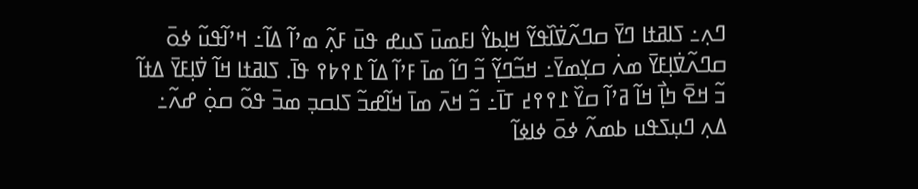ߣߍ߲߸ ߖߊߥߙߊ ߣߌ߫ ߛߣߍ߬ߜ߭ߊ߰ߟߌ߬ ߞߊ߲ߕߌ߮ ߊߓߘߎ߫ ߖߎߝ ߟߎ߫ ߓߍ߲߬ ߘߴߊ߬ ߡߊ߬߸ ߞߴߊ߬ߟߎ߬ ߦߋ߫ ߛߣߍ߬ߜ߭ߊ߲ߓߌ߫ ߘߍ߭ ߛߌ߲ߘߌ߫߸ ߞߏ߬ߣߌ߲߬ ߏ߬ ߣߊ߬ ߘߊ߫ ߓߴߊ߬ ߡߊ߬ ߁߉߈߉ ߟߊ߫. ߖߊߥߙߊ ߞߊ߬ ߜ߭ߊ߲ߓߌ߫ ߡߙߊ߬ ߏ߬ ߞߐ߫ ߤߊ߲߯ ߞߊ߬ ߥߴߊ߬ ߛߌ߰ ߁߉߉߄ ߠߊ߫߸ ߏ߬ ߞߍ߫ ߘߊ߫ ߞߊ߬ߝߏ߬ ߖߊߛߏ߲ ߘߏ߫ ߟߋ߬ ߛߋ߲߭ ߝߍ߬߸ ߡߍ߲ ߣߎ߲ߖߟߎ ߕߘߍ߬ ߦߋ߫ ߦߊߦߊ߬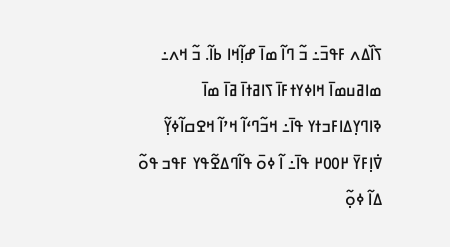ߖߊ߰ߡߍ ߓߟߏ߫߸ ߏ߬ ߣߊ߬ ߘߊ߫ ߝߊ߲߬ߞߊ ߕߊ߬. ߏ߬ ߞߍ߸ ߘߊߥߎߘߊ߫ ߞߊߦߌߙߓߊ߫ ߖߊߥߙߊ߫ ߥߊ߫ ߘߊ߫ ߢߊߣߌ߲ߡߊߓߏߙߌ ߟߊ߫߸ ߞߏ߬ߣߵߊ߬ ߞߴߊ߬ ߞߐߛߊ߬ߦߌ߲߬ ߜ߭ߊ߲ߓߌ߫ ߂߀߀߂ ߟߊ߫߸ ߊ߬ ߦߋ߫ ߟߊ߬ߣߡߐ߬ߟߌ ߓߟߏ ߟߋ߬ ߡߊ߬ ߦߋ߲߬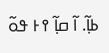ߕߊ߲߬. ߊ߬ ߛߊ߲߬ ߉߅ ߟߋ߬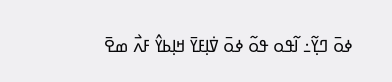ߦߋ߫ ߣߌ߲߬߸ ߊ߬ߟߋ ߟߋ߬ ߦߋ߫ ߜ߭ߊ߲ߓߌ߫ ߞߊ߲ߕߌ߮ ߓߍ߯ ߘߐ߫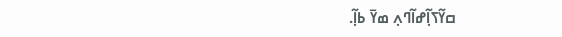ߛߌ߬ߖߊ߲߬ߝߊ߬ߣߍ߲ ߘߌ߫ ߕߊ߲߬.